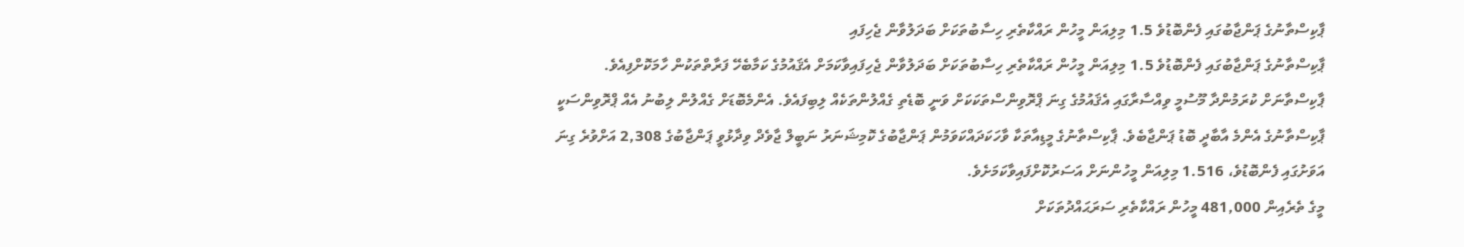ޕާކިސްތާނުގެ ޕަންޖާބުގައި ފެންބޮޑުވެ 1.5 މިލިއަން މީހުން ރައްކާތެރި ހިސާބުތަކަށް ބަދަލުވާން ޖެހިފައި
ޕާކިސްތާނުގެ ޕަންޖާބުގައި ފެންބޮޑުވެ 1.5 މިލިއަން މީހުން ރައްކާތެރި ހިސާބުތަކަށް ބަދަލުވާން ޖެހިފައިވާކަމަށް އެޤައުމުގެ ކަމާބެހޭ ފަރާތްތަކުން ހާމަކޮށްފިއެވެ.
ޕާކިސްތާނަށް ކުރަމުންދާ މޫސުމީ ވިއްސާރާގައި އެޤައުމުގެ ގިނަ ޕްރޮވިންސްތަކަކަށް ވަނީ ބޮޑެތި ގެއްލުންތަކެއް ލިބިފައެވެ. އެންމެބޮޑަށް ގެއްލުން ލިބުނު އެއް ޕްރޮވިންސަކީ ޕާކިސްތާނުގެ އެންމެ އާބާދީ ބޮޑު ޕަންޖާބެވެ. ޕާކިސްތާނުގެ މީޑިއާތަކާ ވާހަކަދައްކަވަމުން ޕަންޖާބުގެ ކޮމިޝަނަރު ނަބީލް ޖާވެދް ވިދާޅުވީ ޕަންޖާބުގެ 2,308 އަށްވުރެ ގިނަ އަވަށުގައި ފެންބޮޑުވެ، 1.516 މިލިއަން މީހުންނަށް އަސަރުކޮށްފައިވާކަމަށެވެ.
މީގެ ތެރެއިން 481,000 މީހުން ރައްކާތެރި ސަރަޙައްދުތަކަށް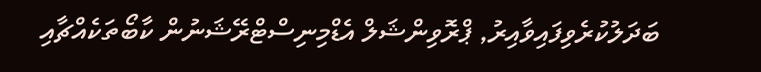ބަދަލުކުރެވިފައިވާއިރު, ޕްރޮވިންޝަލް އެޑްމިނިސްޓްރޭޝަނުން ކާބޯތަކެއްޗާއި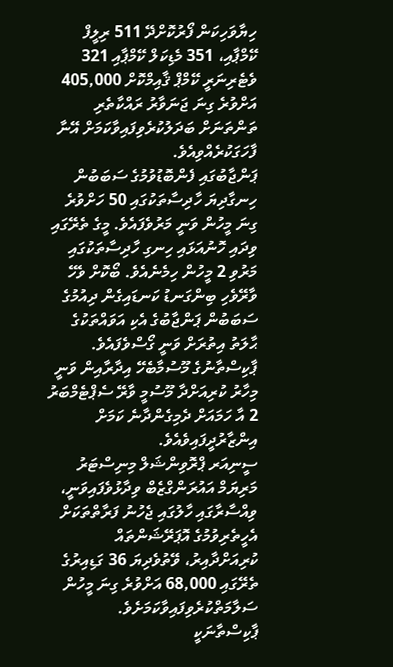ހިޔާވަހިކަން ފޯރުކޮށްދޭ 511 ރިލީފް ކޭމްޕާއި، 351 މެޑިކަލް ކޭމްޕާއި 321 ވެޓެރިނަރީ ކޭމްޕް ޤާއިމްކޮށް 405,000 އަށްވުރެ ގިނަ ޖަނަވާރު ރައްކާތެރި ތަންތަނަށް ބަދަލުކުރެވިފައިވާކަމަށް އޭނާ ފާހަގަކުރެއްވިއެވެ.
ޕަންޖާބުގައި ފެންބޮޑުވުމުގެ ސަބަބުން ހިނގާދިޔަ ހާދިސާތަކުގައި 50 ހަށްވުރެ ގިނަ މީހުން ވަނީ މަރުވެފައެވެ. މީގެ ތެރޭގައި ވިދައި ހޮނުއަޅައި ހިނގި ހާދިސާތަކުގައި މަރުވި 2 މީހުން ހިމެނެއެވެ. ބޯކޮށް ވެހޭ ވާރޭވެހި ބިންގަނޑު ކަނޑައިގެން ދިއުމުގެ ސަބަބުން ޕަންޖާބުގެ އެކި އަވައްތަކުގެ ޙާލަތު އިތުރަށް ވަނީ ގޯސްވެފައެވެ.
ޕާކިސްތާނުގެ މޫސުމާބެހޭ އިދާރާއިން ވަނީ މިހާރު ކުރިއަށްދާ މޫސުމީ ވާރޭ ސެޕްޓެމްބަރު 2 އާ ހަމައަށް ދެމިގެންދާނެ ކަމަށް އިންޒާރުދީފައިވެއެވެ.
ސީނިއަރ ޕްރޮވިންޝަލް މިނިސްޓަރު މަރިޔަމް އައުރަންގްޒެބް ވިދާޅުވެފައިވަނީ، ވިއްސާރާގައި ހާލުގައި ޖެހުނު ފަރާތްތަކަށް އެހީތެރިވުމުގެ އޮޕަރޭޝަންތައް ކުރިއަށްދާއިރު، ވޭތުވެދިޔަ 36 ގަޑިއިރުގެ ތެރޭގައި 68,000 އަށްވުރެ ގިނަ މީހުން ސަލާމަތްކުރެވިފައިވާކަމަށެވެ.
ޕާކިސްތާނަކީ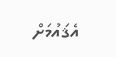އެޤައުމަށް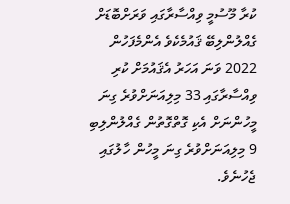ކުރާ މޫސުމީ ވިއްސާރާގައި ވަރަށްބޮޑަށް ގެއްލުންލިބޭ ޤައުމެކެވެ އެންމެފަހުން 2022 ވަނަ އަހަރު އެޤައުމަށް ކުރި ވިއްސާރާގައި 33 މިލިއަނަށްވުރެ ގިނަ މީހުންނަށް އެކި ގޮތްގޮތުން ގެއްލުންލިބި 9 މިލިއަނަށްވުރެ ގިނަ މީހުން ހާލުގައި ޖެހުނެވެ.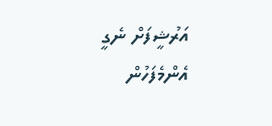އަރުޝީފަށް ނެގީ
އެންމެފަހުން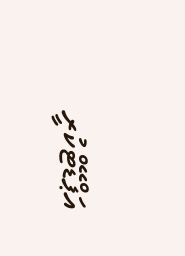އަޕްޑޭޓްކުރީ